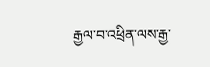རྒྱལ་བ་འཕྲིན་ལས་རྒྱ་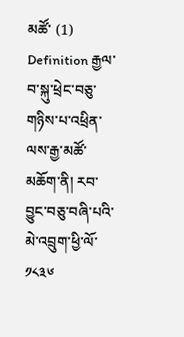མཚོ་ (1)
Definition རྒྱལ་བ་སྐུ་ཕྲེང་བཅུ་གཉིས་པ་འཕྲིན་ལས་རྒྱ་མཚོ་མཆོག་ནི། རབ་བྱུང་བཅུ་བཞི་པའི་མེ་འབྲུག་ཕྱི་ལོ་ ༡༨༣༦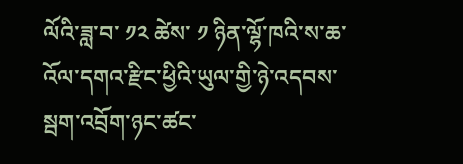ལོའི་ཟླ་བ་ ༡༢ ཚེས་ ༡ ཉིན་ལྷོ་ཁའི་ས་ཆ་འོལ་དགའ་རྫིང་ཕྱིའི་ཡུལ་གྱི་ཉེ་འདབས་སྦག་འབྲོག་ཉང་ཚང་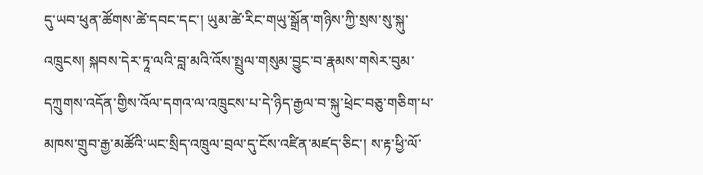དུ་ཡབ་ཕུན་ཚོགས་ཚེ་དབང་དང་། ཡུམ་ཚེ་རིང་གཡུ་སྒྲོན་གཉིས་ཀྱི་སྲས་སུ་སྐུ་འཁྲུངས། སྐབས་དེར་ཏཱ་ལའི་བླ་མའི་འོས་སྤྲུལ་གསུམ་བྱུང་བ་རྣམས་གསེར་བུམ་དཀྲུགས་འདོན་གྱིས་འོལ་དགའ་ལ་འཁྲུངས་པ་དེ་ཉིད་རྒྱལ་བ་སྐུ་ཕྲེང་བཅུ་གཅིག་པ་མཁས་གྲུབ་རྒྱ་མཚོའི་ཡང་སྲིད་འཁྲུལ་བྲལ་དུ་ངོས་འཛིན་མཛད་ཅིང་། ས་རྟ་ཕྱི་ལོ་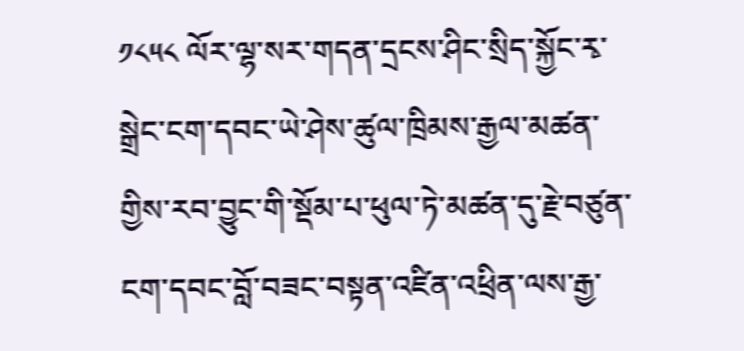༡༨༥༨ ལོར་ལྷ་སར་གདན་དྲངས་ཤིང་སྲིད་སྐྱོང་རྭ་སྒྲེང་ངག་དབང་ཡེ་ཤེས་ཚུལ་ཁྲིམས་རྒྱལ་མཚན་གྱིས་རབ་བྱུང་གི་སྡོམ་པ་ཕུལ་ཏེ་མཚན་དུ་རྗེ་བཙུན་ངག་དབང་བློ་བཟང་བསྟན་འཛིན་འཕྲིན་ལས་རྒྱ་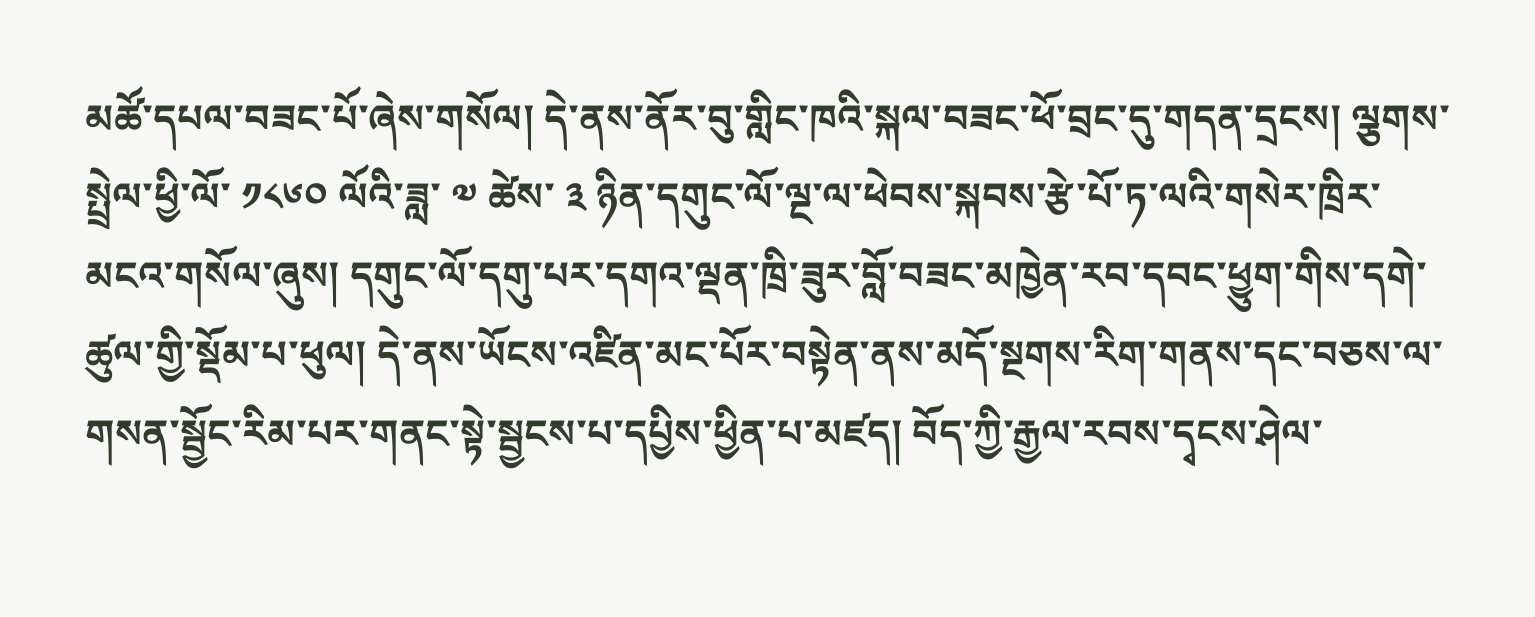མཚོ་དཔལ་བཟང་པོ་ཞེས་གསོལ། དེ་ནས་ནོར་བུ་གླིང་ཁའི་སྐལ་བཟང་ཕོ་བྲང་དུ་གདན་དྲངས། ལྕགས་སྤྲེལ་ཕྱི་ལོ་ ༡༨༦༠ ལོའི་ཟླ་ ༧ ཚེས་ ༣ ཉིན་དགུང་ལོ་ལྔ་ལ་ཕེབས་སྐབས་རྩེ་པོ་ཏ་ལའི་གསེར་ཁྲིར་མངའ་གསོལ་ཞུས། དགུང་ལོ་དགུ་པར་དགའ་ལྡན་ཁྲི་ཟུར་བློ་བཟང་མཁྱེན་རབ་དབང་ཕྱུག་གིས་དགེ་ཚུལ་གྱི་སྡོམ་པ་ཕུལ། དེ་ནས་ཡོངས་འཛིན་མང་པོར་བསྟེན་ནས་མདོ་སྔགས་རིག་གནས་དང་བཅས་ལ་གསན་སྦྱོང་རིམ་པར་གནང་སྟེ་སྦྱངས་པ་དཔྱིས་ཕྱིན་པ་མཛད། བོད་ཀྱི་རྒྱལ་རབས་དྭངས་ཤེལ་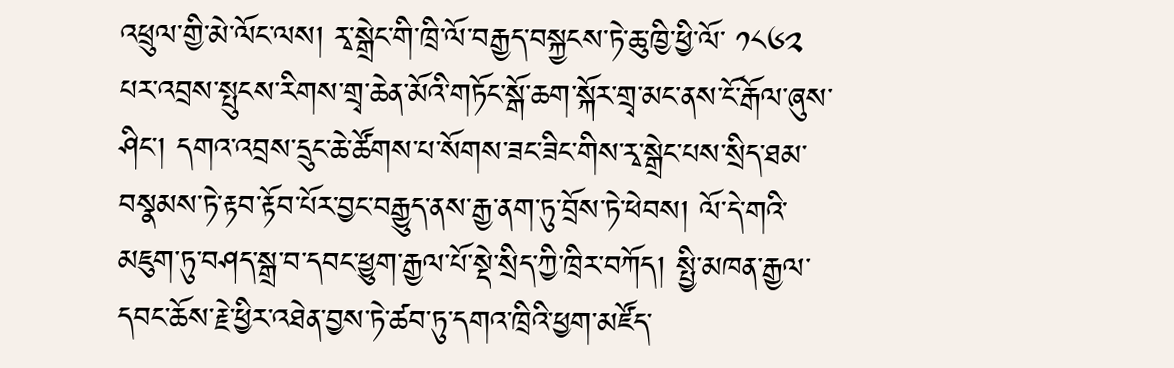འཕྲུལ་གྱི་མེ་ལོང་ལས། རྭ་སྒྲེང་གི་ཁྲི་ལོ་བརྒྱད་བསྐྱངས་ཏེ་ཆུ་ཁྱི་ཕྱི་ལོ་ ༡༨༦༢ པར་འབྲས་སྤུངས་རིགས་གྲྭ་ཆེན་མོའི་གཏོང་སྒོ་ཆག་སྐོར་གྲྭ་མང་ནས་ངོ་རྒོལ་ཞུས་ཤིང་། དགའ་འབྲས་དྲུང་ཆེ་ཚོགས་པ་སོགས་ཟང་ཟིང་གིས་རྭ་སྒྲེང་པས་སྲིད་ཐམ་བསྣམས་ཏེ་རྟབ་རྟོབ་པོར་བྱང་བརྒྱུད་ནས་རྒྱ་ནག་ཏུ་བྲོས་ཏེ་ཕེབས། ལོ་དེ་གའི་མཇུག་ཏུ་བཤད་སྒྲ་བ་དབང་ཕྱུག་རྒྱལ་པོ་སྡེ་སྲིད་ཀྱི་ཁྲིར་བཀོད། སྤྱི་མཁན་རྒྱལ་དབང་ཆོས་རྗེ་ཕྱིར་འཐེན་བྱས་ཏེ་ཚབ་ཏུ་དགའ་ཁྲིའི་ཕྱག་མཛོད་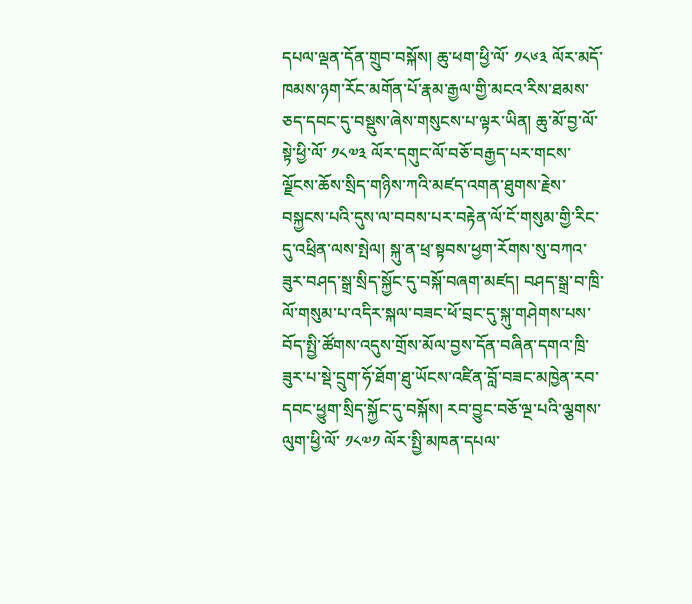དཔལ་ལྡན་དོན་གྲུབ་བསྐོས། ཆུ་ཕག་ཕྱི་ལོ་ ༡༨༦༣ ལོར་མདོ་ཁམས་ཉག་རོང་མགོན་པོ་རྣམ་རྒྱལ་གྱི་མངའ་རིས་ཐམས་ཅད་དབང་དུ་བསྡུས་ཞེས་གསུངས་པ་ལྟར་ཡིན། ཆུ་མོ་བྱ་ལོ་སྟེ་ཕྱི་ལོ་ ༡༨༧༣ ལོར་དགུང་ལོ་བཅོ་བརྒྱད་པར་གངས་ལྗོངས་ཆོས་སྲིད་གཉིས་ཀའི་མཛད་འགན་ཐུགས་རྗེས་བསྐྱངས་པའི་དུས་ལ་བབས་པར་བརྟེན་ལོ་ངོ་གསུམ་གྱི་རིང་དུ་འཕྲིན་ལས་སྤེལ། སྐུ་ན་ཕྲ་སྟབས་ཕྱག་རོགས་སུ་བཀའ་ཟུར་བཤད་སྒྲ་སྲིད་སྐྱོང་དུ་བསྐོ་བཞག་མཛད། བཤད་སྒྲ་བ་ཁྲི་ལོ་གསུམ་པ་འདིར་སྐལ་བཟང་ཕོ་བྲང་དུ་སྐུ་གཤེགས་པས་བོད་སྤྱི་ཚོགས་འདུས་གྲོས་མོལ་བྱས་དོན་བཞིན་དགའ་ཁྲི་ཟུར་པ་སྡེ་དྲུག་ཧོ་ཐོག་ཐུ་ཡོངས་འཛིན་བློ་བཟང་མཁྱེན་རབ་དབང་ཕྱུག་སྲིད་སྐྱོང་དུ་བསྐོས། རབ་བྱུང་བཅོ་ལྔ་པའི་ལྕགས་ལུག་ཕྱི་ལོ་ ༡༨༧༡ ལོར་སྤྱི་མཁན་དཔལ་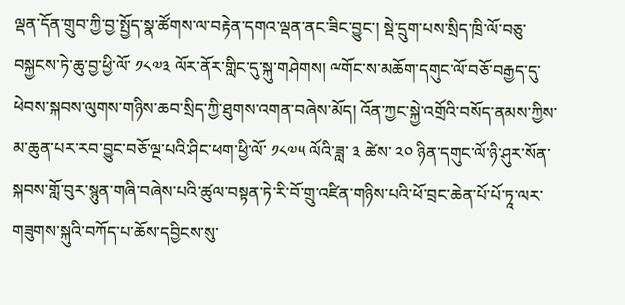ལྡན་དོན་གྲུབ་ཀྱི་བྱ་སྤྱོད་སྣ་ཚོགས་ལ་བརྟེན་དགའ་ལྡན་ནང་ཟིང་བྱུང་། སྡེ་དྲུག་པས་སྲིད་ཁྲི་ལོ་བཅུ་བསྐྱངས་ཏེ་ཆུ་བྱ་ཕྱི་ལོ་ ༡༨༧༣ ལོར་ནོར་གླིང་དུ་སྐུ་གཤེགས། ྋགོང་ས་མཆོག་དགུང་ལོ་བཅོ་བརྒྱད་དུ་ཕེབས་སྐབས་ལུགས་གཉིས་ཆབ་སྲིད་ཀྱི་ཐུགས་འགན་བཞེས་མོད། འོན་ཀྱང་སྐྱེ་འགྲོའི་བསོད་ནམས་ཀྱིས་མ་ཆུན་པར་རབ་བྱུང་བཅོ་ལྔ་པའི་ཤིང་ཕག་ཕྱི་ལོ་ ༡༨༧༥ ལོའི་ཟླ་ ༣ ཚེས་ ༢༠ ཉིན་དགུང་ལོ་ཉི་ཤུར་སོན་སྐབས་གློ་བུར་སྙུན་གཞི་བཞེས་པའི་ཚུལ་བསྟན་ཏེ་རི་བོ་གྲུ་འཛིན་གཉིས་པའི་ཕོ་བྲང་ཆེན་པོ་པོ་ཏཱ་ལར་གཟུགས་སྐུའི་བཀོད་པ་ཆོས་དབྱིངས་སུ་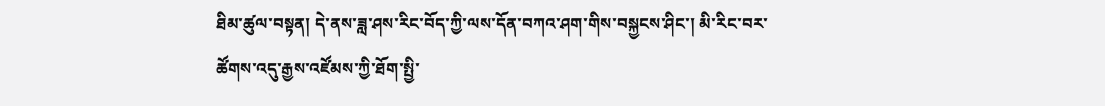ཐིམ་ཚུལ་བསྟན། དེ་ནས་ཟླ་ཤས་རིང་བོད་ཀྱི་ལས་དོན་བཀའ་ཤག་གིས་བསྐྱངས་ཤིང་། མི་རིང་བར་ཚོགས་འདུ་རྒྱས་འཛོམས་ཀྱི་ཐོག་སྤྱི་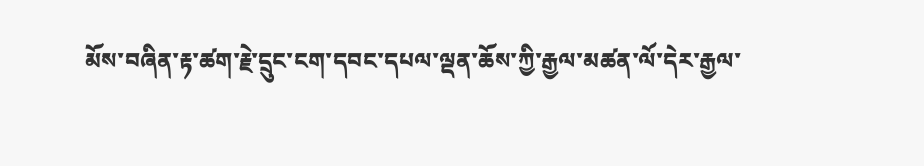མོས་བཞིན་རྟ་ཚག་རྗེ་དྲུང་ངག་དབང་དཔལ་ལྡན་ཆོས་ཀྱི་རྒྱལ་མཚན་ལོ་དེར་རྒྱལ་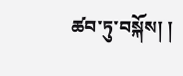ཚབ་ཏུ་བསྐོས། །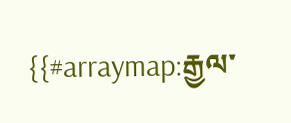{{#arraymap:རྒྱལ་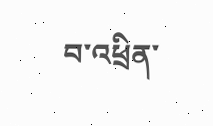བ་འཕྲིན་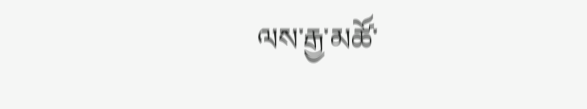ལས་རྒྱ་མཚོ་